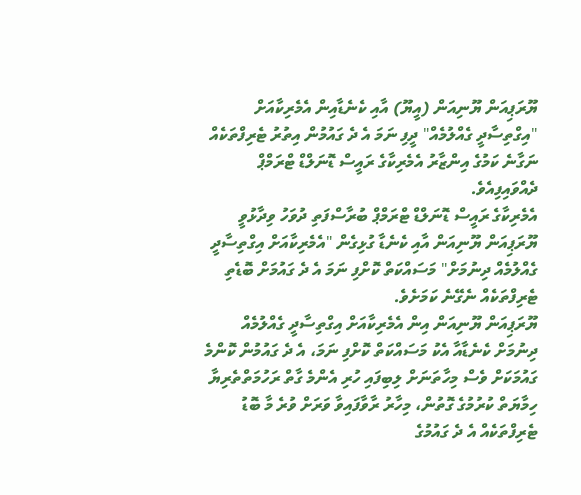ޔޫރަޕިއަން ޔޫނިއަން (އީޔޫ) އާއި ކެނެޑާއިން އެމެރިކާއަށް "އިގްތިސާދީ ގެއްލުމެއް" ދީފި ނަމަ އެ ދެ ގައުމުން އިތުރު ޓެރިފްތަކެއް ނަގާނެ ކަމުގެ އިންޒާރު އެމެރިކާގެ ރައީސް ޑޮނަލްޑް ޓްރަމްޕް ދެއްވައިފިއެވެ.
އެމެރިކާގެ ރައީސް ޑޮނަލްޑް ޓްރަމްޕް ބުރާސްފަތި ދުވަހު ވިދާޅުވީ ޔޫރަޕިއަން ޔޫނިއަން އާއި ކެނެޑާ ގުޅިގެން "އެމެރިކާއަށް އިގްތިސާދީ ގެއްލުމެއް ދިނުމަށް" މަސައްކަތް ކޮށްފި ނަމަ އެ ދެ ގައުމަށް ބޮޑެތި ޓެރިފްތަކެއް ނެގޭނެ ކަމަށެވެ.
ޔޫރަޕިއަން ޔޫނިއަން އިން އެމެރިކާއަށް އިގްތިސާދީ ގެއްލުމެއް ދިނުމަށް ކެނެޑާއާ އެކު މަސައްކަތް ކޮށްފި ނަމަ، އެ ދެ ގައުމުން ކޮންމެ ގައުމަކަށް ވެސް މިހާތަނަށް ލިބިފައި ހުރި އެންމެ ގާތް ރަހުމަތްތެރިޔާ ހިމާޔަތް ކުރުމުގެ ގޮތުން، މިހާރު ރާވާފައިވާ ވަރަށް ވުރެ މާ ބޮޑު ޓެރިފްތަކެއް އެ ދެ ގައުމުގެ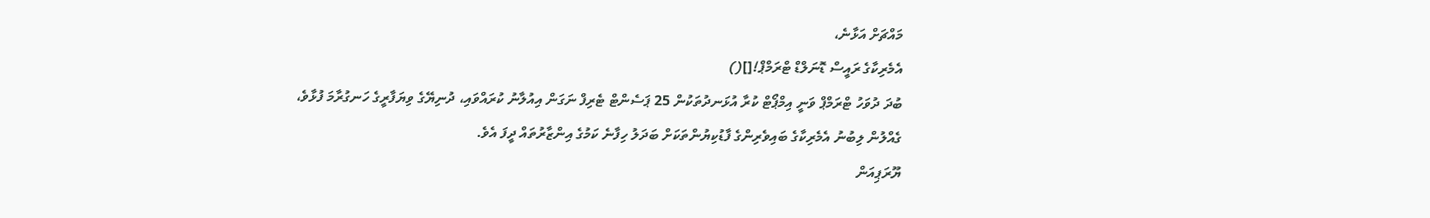މައްޗަށް އަޅާނެ،
އެމެރިކާގެ ރައީސް ޑޮނަލްޑް ޓްރަމްޕް![]()
ބުދަ ދުވަހު ޓްރަމްޕް ވަނީ އިމްޕޯޓް ކުރާ އުޅަނދުތަކުން 25 ޕަސެންޓް ޓެރިފް ނަގަން އިއުލާނު ކުރައްވައި، ދުނިޔޭގެ ވިޔަފާރީގެ ހަނގުރާމަ ފުޅާވެ، ގެއްލުން ލިބުނު އެމެރިކާގެ ބައިވެރިންގެ ފާޑުކިޔުންތަކަށް ބަދަލު ހިފާނެ ކަމުގެ އިންޒާރުތައް ދީފަ އެވެ.
ޔޫރަޕިއަން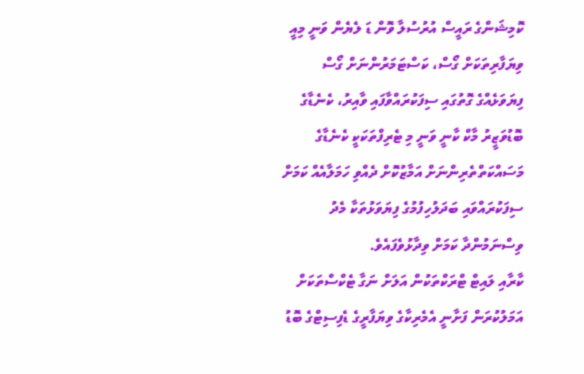ކޮމިޝަންގެ ރައީސް އުރުސުލާ ވޮން ޑަ ލެޔެން ވަނީ މިއީ ވިޔަފާރިތަކަށް ގޯސް، ކަސްޓަމަރުންނަށް ގޯސް ފިޔަވަޅެއްގެ ގޮތުގައި ސިފަކުރައްވާފައި ވާއިރު، ކެނެޑާގެ ބޮޑުވަޒީރު މާކް ކާނީ ވަނީ މި ޓެރިފްތަކަކީ ކެނެޑާގެ މަސައްކަތްތެރިންނަށް އަމާޒުކޮށް ދެއްވި ހަމަލާއެއް ކަމަށް ސިފަކުރައްވައި ބަދަލުހިފުމުގެ ފިޔަވަޅުތަކާ މެދު ވިސްނަމުންދާ ކަމަށް ވިދާޅުވެފައެވެ.
ކާރާއި ލައިޓް ޓްރަކްތަކުން އަލަށް ނަގާ ޓެކްސްތަކަށް އަމަލުކުރަން ފަށާނީ އެމެރިކާގެ ވިޔަފާރީގެ ޑެފިސިޓްގެ ބޮޑު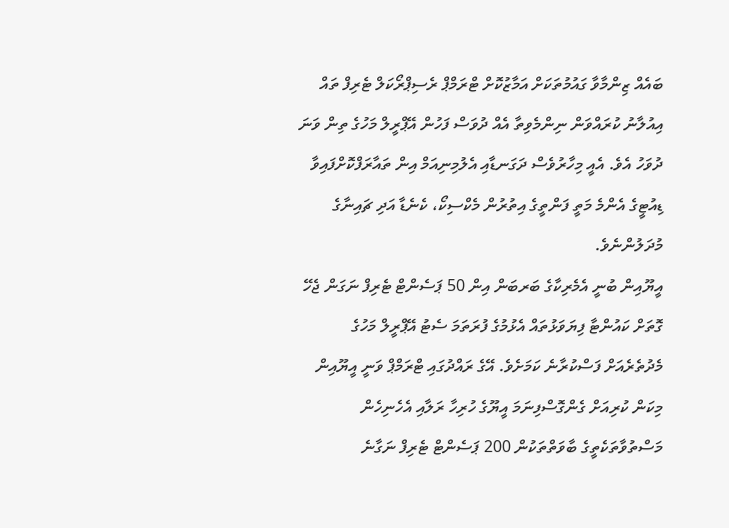ބައެއް ޒިންމާވާ ގައުމުތަކަށް އަމާޒުކޮށް ޓްރަމްޕް ރެސިޕްރޯކަލް ޓެރިފް ތައް އިއުލާނު ކުރައްވަން ނިންމެވިތާ އެއް ދުވަސް ފަހުން އޭޕްރީލް މަހުގެ ތިން ވަނަ ދުވަހު އެވެ. އެއީ މިހާރުވެސް ދަގަނޑާއި އެލުމިނިއަމް އިން ތައާރަފްކޮށްފައިވާ ޑިއުޓީގެ އެންމެ މަތީ ފަންތީގެ އިތުރުން މެކްސިކޯ، ކެނެޑާ އަދި ޗައިނާގެ މުދަލުންނެވެ.
އީޔޫއިން ބުނީ އެމެރިކާގެ ބަރބަން އިން 50 ޕަސެންޓް ޓެރިފް ނަގަން ޖެހޭ ގޮތަށް ކައުންޓާ ފިޔަވަޅުތައް އެޅުމުގެ ފުރަތަމަ ސެޓު އޭޕްރީލް މަހުގެ މެދުތެރެއަށް ފަސްކުރާނެ ކަމަށެވެ. އޭގެ ރައްދުގައި ޓްރަމްޕް ވަނީ އީޔޫއިން މިކަން ކުރިއަށް ގެންގޮސްފިނަމަ އީޔޫގެ ހުރިހާ ރަލާއި އެހެނިހެން މަސްތުވާތަކެތީގެ ބާވަތްތަކުން 200 ޕަސެންޓް ޓެރިފް ނަގާނެ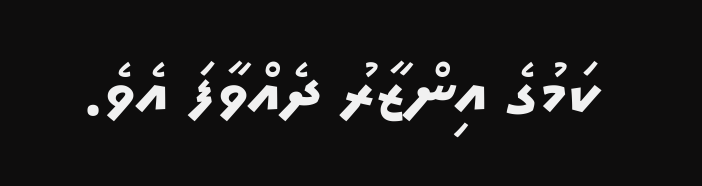ކަމުގެ އިންޒާރު ދެއްވާފަ އެވެ.